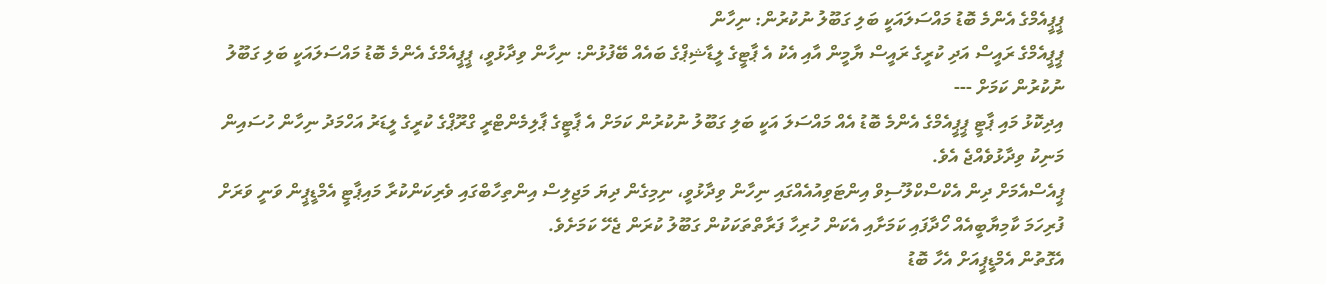ޕީޕީއެމްގެ އެންމެ ބޮޑު މައްސަލައަކީ ބަލި ގަބޫލު ނުކުރުން: ނިހާން
ޕީޕީއެމްގެ ރައީސް އަދި ކުރީގެ ރައީސް ޔާމީން އާއި އެކު އެ ޕާޓީގެ ލީޑާޝިޕްގެ ބައެއް ބޭފުޅުން: ނިހާން ވިދާޅުވީ، ޕީޕީއެމްގެ އެންމެ ބޮޑު މައްސަލައަކީ ބަލި ގަބޫލު ނުކުރުން ކަމަށް ---
އިދިކޮޅު މައި ޕާޓީ ޕީޕީއެމްގެ އެންމެ ބޮޑު އެއް މައްސަލަ އަކީ ބަލި ގަބޫލު ނުކުރުން ކަމަށް އެ ޕާޓީގެ ޕާލިމެންޓްރީ ގްރޫޕްގެ ކުރީގެ ލީޑަރު އަހްމަދު ނިހާން ހުސައިން މަނިކު ވިދާޅުވެއްޖެ އެވެ.
ޕީއެސްއެމަށް ދިން އެކްސްކްލޫސިވް އިންޓަވިއުއެއްގައި ނިހާން ވިދާޅުވީ، ނިމިގެން ދިޔަ މަޖިލިސް އިންތިހާބްގައި ވެރިކަންކުރާ މައިޕާޓީ އެމްޑީޕީން ވަނީ ވަރަށް ފުރިހަމަ ކާމިޔާބީއެއް ހޯދާފައި ކަމަށާއި އެކަން ހުރިހާ ފަރާތްތަކަކުން ގަބޫލު ކުރަން ޖެހޭ ކަމަށެވެ.
އެގޮތުން އެމްޑީޕީއަށް އެހާ ބޮޑު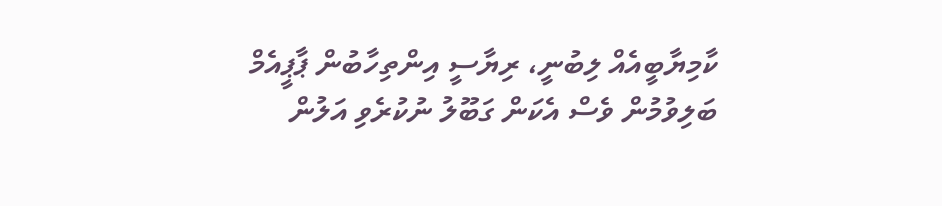ކާމިޔާބީއެއް ލިބުނީ، ރިޔާސީ އިންތިހާބުން ޕާޕީއެމް ބަލިވުމުން ވެސް އެކަން ގަބޫލު ނުކުރެވި އަލުން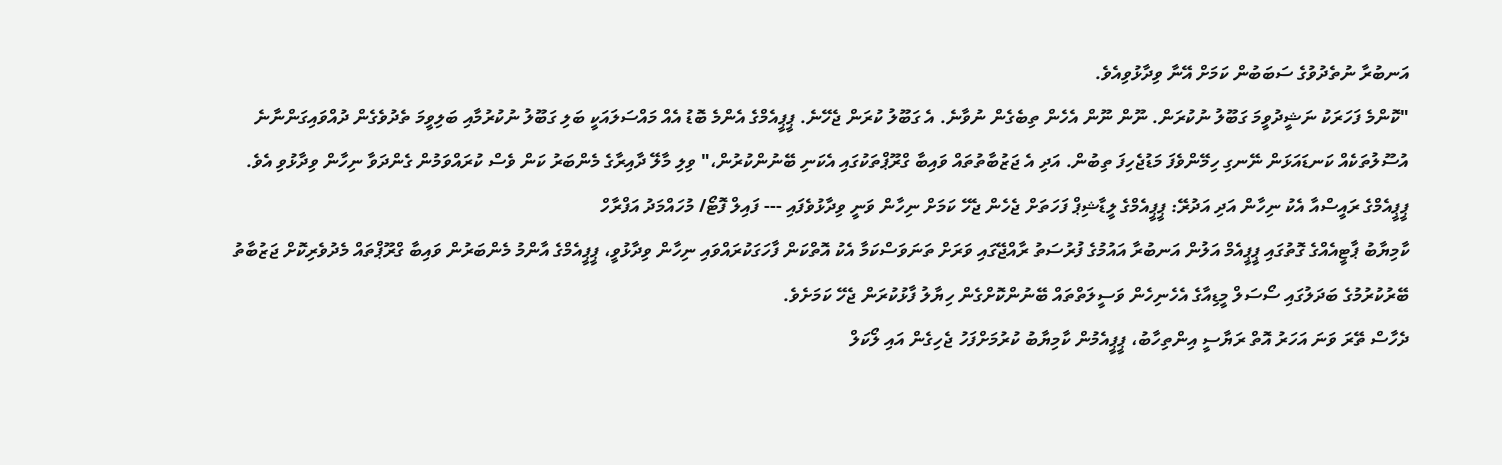އަނބުރާ ނުތެދުވުގެ ސަބަބުން ކަމަށް އޭނާ ވިދާޅުވިއެވެ.
"ކޮންމެ ފަހަރަކު ނަޝީދުވީމަ ގަބޫލު ނުކުރަން. ނޫން ނޫން އެހެން ތިބެގެން ނުވާނެ. އެ ގަބޫލު ކުރަން ޖެހޭނެ. ޕީޕީއެމްގެ އެންމެ ބޮޑު އެއް މައްސަލައަކީ ބަލި ގަބޫލު ނުކުރުމާއި ބަލިވީމަ ތެދުވެގެން ދުއްވައިގަންނާނެ އުސޫލުތަކެއް ކަނޑައަޅަން ނޭނގި ހިމޭންވެފަ މަޑުޖެހިފަ ތިބުން. އަދި އެ ޖަޒުބާތުތައް ވައިބާ ގްރޫޕްތަކުގައި އެކަނި ބޭނުންކުރުން،" ވިލި މާލޭ ދާއިރާގެ މެންބަރު ކަން ވެސް ކުރައްވަމުން ގެންދަވާ ނިހާން ވިދާޅުވި އެވެ.
ޕީޕީއެމްގެ ރައީސްއާ އެކު ނިހާން އަދި އަދުރޭ: ޕީޕީއެމްގެ ލީޑާޝިޕް ފަހަތަށް ޖެހެން ޖެހޭ ކަމަށް ނިހާން ވަނީ ވިދާޅުވެފައި --- ފައިލް ފޮޓޯ/ މުހައްމަދު އަފްރާހް
ކާމިޔާބު ޕާޓީއެއްގެ ގޮތުގައި ޕީޕީއެމް އަލުން އަނބުރާ އައުމުގެ ފުރުސަތު ރާއްޖޭގައި ވަރަށް ތަނަވަސްކަމާ އެކު އޮތްކަން ފާހަގަކުރައްވައި ނިހާން ވިދާޅުވީ، ޕީޕީއެމްގެ އާންމު މެންބަރުން ވައިބާ ގްރޫޕްތައް މެދުވެރިކޮށް ޖަޒުބާތު ބޭރުކުރުމުގެ ބަދަލުގައި ސޯސަލް މީޑިއާގެ އެހެނިހެން ވަސީލަތްތައް ބޭނުންކޮށްގެން ހިޔާލު ފާޅުކުރަން ޖެހޭ ކަމަށެވެ.
ދެހާސް ތޭރަ ވަނަ އަހަރު އޮތް ރަޔާސީ އިންތިހާބު، ޕީޕީއެމުން ކާމިޔާބު ކުރުމަށްފަހު ޖެހިގެން އައި ލޯކަލް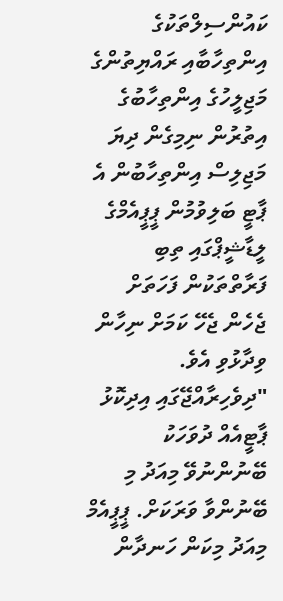ކައުންސިލްތަކުގެ އިންތިހާބާއި ރައްޔިތުންގެ މަޖިލީހުގެ އިންތިހާބުގެ އިތުރުން ނިމިގެން ދިޔަ މަޖިލިސް އިންތިހާބުން އެ ޕާޓީ ބަލިވުމުން ޕީޕީއެމްގެ ލީޑާޝީޕްގައި ތިބި ފަރާތްތަކުން ފަހަތަށް ޖެހެން ޖެހޭ ކަމަށް ނިހާން ވިދާޅުވި އެވެ.
"ދިވެހިރާއްޖޭގައި އިދިކޮޅު ޕާޓީއެއް ދުވަހަކު ބޭނުންނުވޭ މިއަދު މި ބޭނުންވާ ވަރަކަށް. ޕީޕީއެމް މިއަދު މިކަން ހަނދާން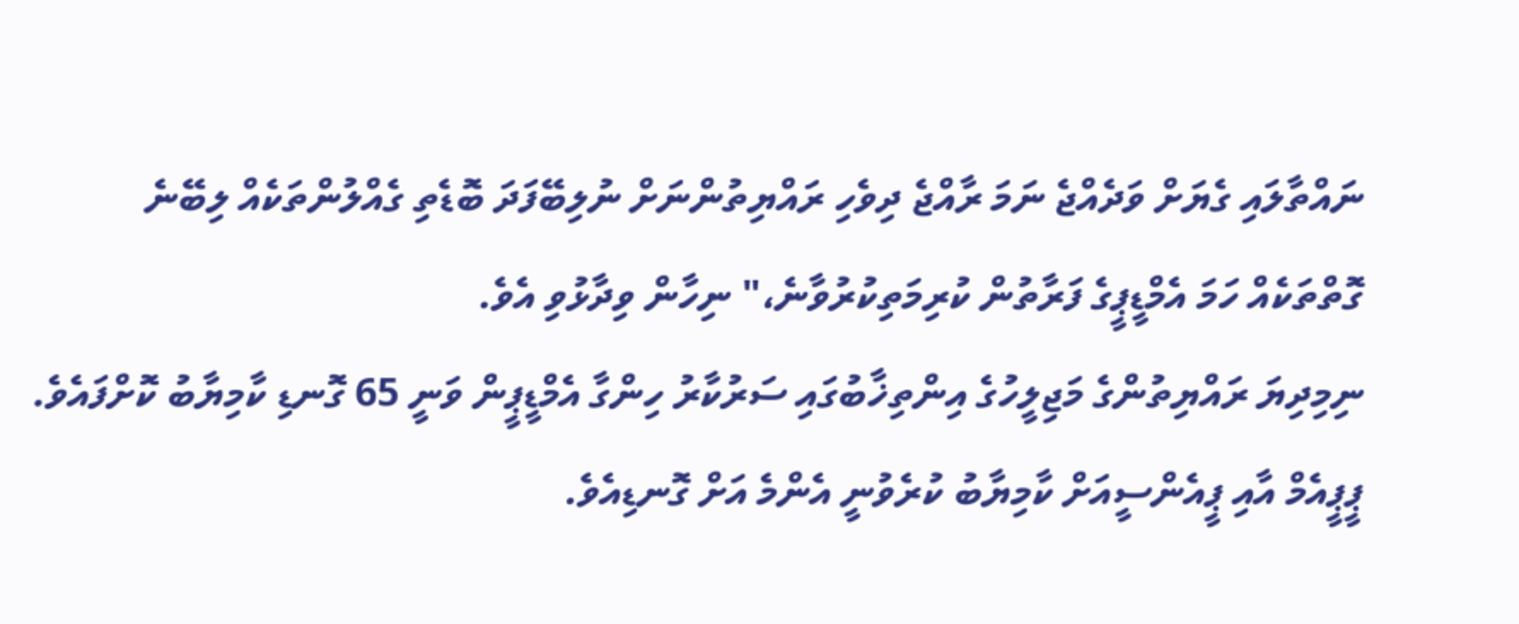ނައްތާލައި ގެޔަށް ވަދެއްޖެ ނަމަ ރާއްޖެ ދިވެހި ރައްޔިތުންނަށް ނުލިބޭފަދަ ބޮޑެތި ގެއްލުންތަކެއް ލިބޭނެ ގޮތްތަކެއް ހަމަ އެމްޑީޕީގެ ފަރާތުން ކުރިމަތިކުރުވާނެ،" ނިހާން ވިދާޅުވި އެވެ.
ނިމިދިޔަ ރައްޔިތުންގެ މަޖިލީހުގެ އިންތިޚާބުގައި ސަރުކާރު ހިންގާ އެމްޑީޕީން ވަނީ 65 ގޮނޑި ކާމިޔާބު ކޮށްފައެވެ. ޕީޕީއެމް އާއި ޕީއެންސީއަށް ކާމިޔާބު ކުރެވުނީ އެންމެ އަށް ގޮނޑިއެވެ.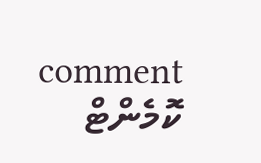comment ކޮމެންޓް